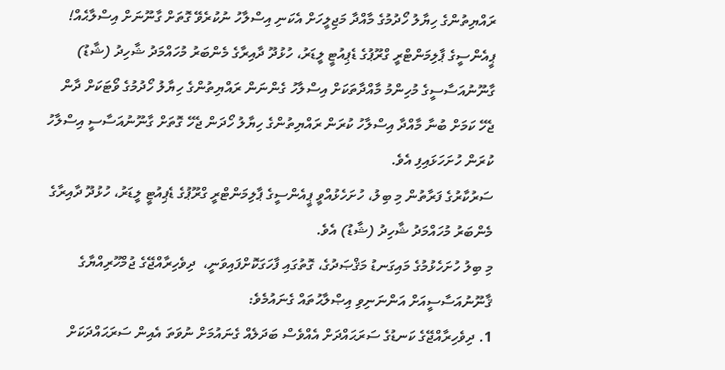ރައްޔިތުންގެ ހިޔާލު ހޯދުމުގެ މާއްދާ މަޖިލީހަށް އެކަނި އިސްލާހު ނުކުރެވޭ ގޮތަށް ގާނޫނަށް އިސްލާޙެއް!
ޕީއެންސީގެ ޕާލިމަންޓްރީ ގްރޫޕުގެ ޑެޕިއުޓީ ލީޑަރު، ހުޅުދޫ ދާއިރާގެ މެންބަރު މުހައްމަދު ޝާހިދު (ޝާޑު)
ގާނޫނުއަސާސީގެ މުހިންމު މާއްދާތަކަށް އިސްލާހު ގެންނަން ރައްޔިތުންގެ ހިޔާލު ހޯދުމުގެ ވޯޓަކަށް ދާން ޖެހޭ ކަމަށް ބުނާ މާއްދާ އިސްލާހު ކުރަން ރައްޔިތުންގެ ހިޔާލު ހޯދަން ޖެހޭ ގޮތަށް ގާނޫނުއަސާސީ އިސްލާހު ކުރަން ހުށަހަޅައިފި އެވެ.
ސަރުކާރުގެ ފަރާތުން މި ބިލު، ހުށަހެޅުއްވީ ޕީއެންސީގެ ޕާލިމަންޓްރީ ގްރޫޕުގެ ޑެޕިއުޓީ ލީޑަރު، ހުޅުދޫ ދާއިރާގެ މެންބަރު މުހައްމަދު ޝާހިދު (ޝާޑު) އެވެ.
މި ބިލު ހުށަހެޅުމުގެ މައިގަނޑު މަޤްޞަދުގެ، ގޮތުގައި ފާހަގަކޮށްފައިވަނީ،  ދިވެހިރާއްޖޭގެ ޖުމްހޫރިއްޔާގެ ޤާނޫނުއަސާސީއަށް އަންނަނިވި އިޞްލާޙުތައް ގެނައުމެވެ:
1. ދިވެހިރާއްޖޭގެ ކަނޑުގެ ސަރަޙައްދަށް އެއްވެސް ބަދަލެއް ގެނައުމަށް ނުވަތަ އެއިން ސަރަޙައްދަކަށް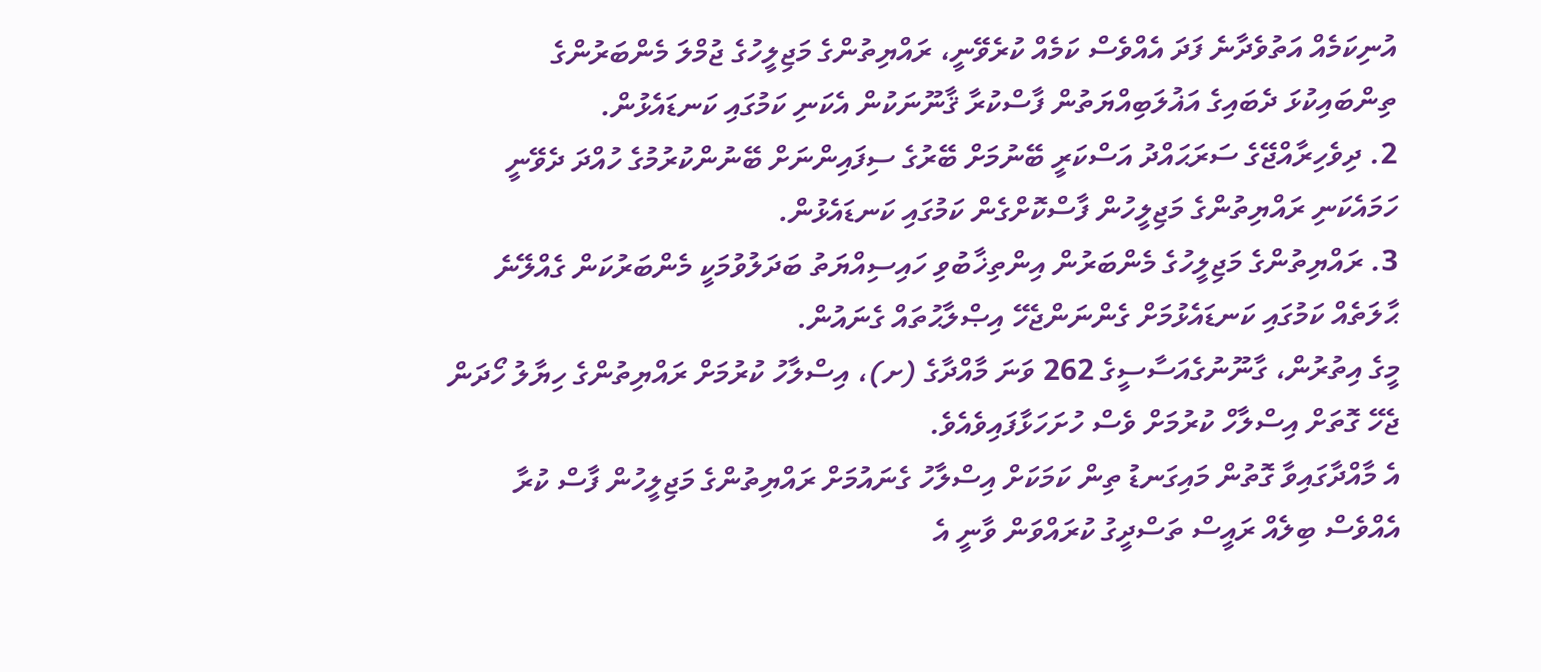އުނިކަމެއް އަތުވެދާނެ ފަދަ އެއްވެސް ކަމެއް ކުރެވޭނީ، ރައްޔިތުންގެ މަޖިލީހުގެ ޖުމްލަ މެންބަރުންގެ ތިންބައިކުޅަ ދެބައިގެ އަޣުލަބިއްޔަތުން ފާސްކުރާ ޤާނޫނަކުން އެކަނި ކަމުގައި ކަނޑައެޅުން.
2. ދިވެހިރާއްޖޭގެ ސަރަޙައްދު އަސްކަރީ ބޭނުމަށް ބޭރުގެ ސިފައިންނަށް ބޭނުންކުރުމުގެ ހުއްދަ ދެވޭނީ ހަމައެކަނި ރައްޔިތުންގެ މަޖިލީހުން ފާސްކޮށްގެން ކަމުގައި ކަނޑައެޅުން.
3. ރައްޔިތުންގެ މަޖިލީހުގެ މެންބަރުން އިންތިޚާބުވި ހައިސިއްޔަތު ބަދަލުވުމަކީ މެންބަރުކަން ގެއްލޭނެ ޙާލަތެއް ކަމުގައި ކަނޑައެޅުމަށް ގެންނަންޖެހޭ އިޞްލާޙުތައް ގެނައުން.
މީގެ އިތުރުން، ގާނޫނުގެއަސާސީގެ 262 ވަނަ މާއްދާގެ (ށ)، އިސްލާހު ކުރުމަށް ރައްޔިތުންގެ ހިޔާލު ހޯދަން ޖެހޭ ގޮތަށް އިސްލާހް ކުރުމަށް ވެސް ހުށަހަޅާފައިވެއެވެ.
އެ މާއްދާގައިވާ ގޮތުން މައިގަނޑު ތިން ކަމަކަށް އިސްލާހު ގެނައުމަށް ރައްޔިތުންގެ މަޖިލީހުން ފާސް ކުރާ އެއްވެސް ބިލެއް ރައީސް ތަސްދީގު ކުރައްވަން ވާނީ އެ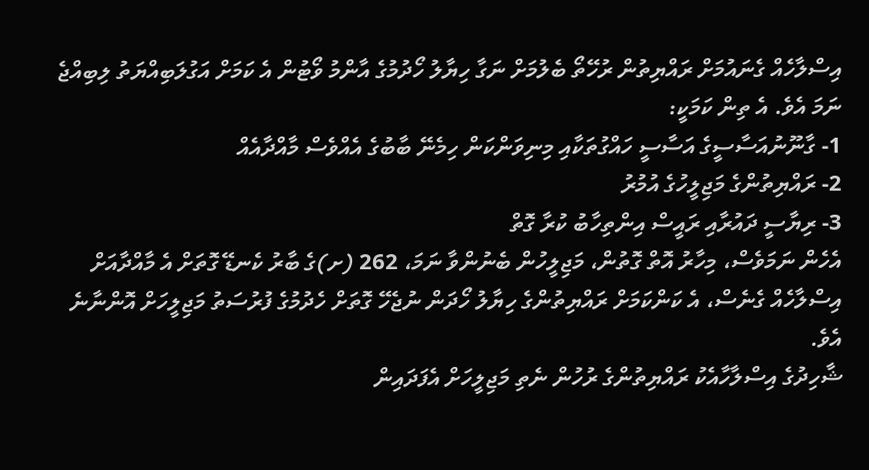އިސްލާހެއް ގެނައުމަށް ރައްޔިތުން ރުހޭތޯ ބެލުމަށް ނަގާ ހިޔާލު ހޯދުމުގެ އާންމު ވޯޓުން އެ ކަމަށް އަގުލަބިއްޔަތު ލިބިއްޖެ ނަމަ އެވެ. އެ ތިން ކަމަކީ:
1- ގާނޫނުއަސާސީގެ އަސާސީ ހައްގުތަކާއި މިނިވަންކަން ހިމެނޭ ބާބުގެ އެއްވެސް މާއްދާއެއް
2- ރައްޔިތުންގެ މަޖިލީހުގެ އުމުރު
3- ރިޔާސީ ދައުރާއި ރައީސް އިންތިހާބު ކުރާ ގޮތް
އެހެން ނަމަވެސް، މިހާރު އޮތް ގޮތުން، މަޖިލީހުން ބެނުންވާ ނަމަ، 262 (ށ)ގެ ބާރު ކެނޑޭ ގޮތަށް އެ މާއްދާއަށް އިސްލާހެއް ގެނެސް، އެ ކަންކަމަށް ރައްޔިތުންގެ ހިޔާލު ހޯދަން ނުޖެހޭ ގޮތަށް ހެދުމުގެ ފުރުސަތު މަޖިލީހަށް އޮންނާނެ އެވެ.
ޝާހިދުގެ އިސްލާހާއެކު ރައްޔިތުންގެ ރުހުން ނެތި މަޖިލީހަށް އެފަދައިން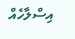އިސްލާހެއް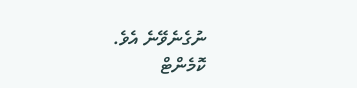ނުގެނެވޭނެ އެވެ.
ކޮމެންޓް